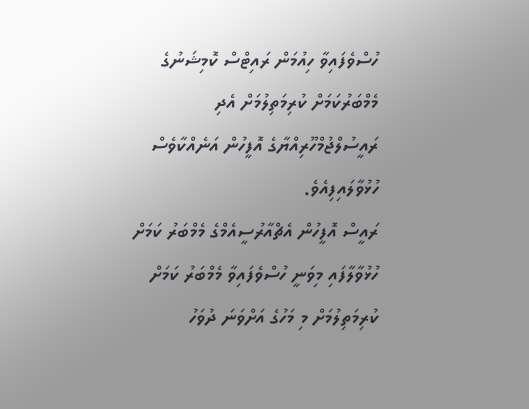ހުސްވެފައިވާ ހިއުމަން ރައިޓްސް ކޮމިޝަނުގެ މެމްބަރުކަމަށް ކުރިމަތިލުމަށް އެދި ރައީސުލްޖުމްހޫރިއްޔާގެ އޮފީހުން އަނެއްކާވެސް ހުޅުވާލައިފިއެވެ.
ރައީސް އޮފީހުން އެޗްއާރުސީއެމްގެ މެމްބަރު ކަމަށް ހުޅުވާލާފައި މިވަނީ ހުސްވެފައިވާ މެމްބަރު ކަމަށް ކުރިމަތިލުމަށް މި މަހުގެ އަށްވަނަ ދުވަހު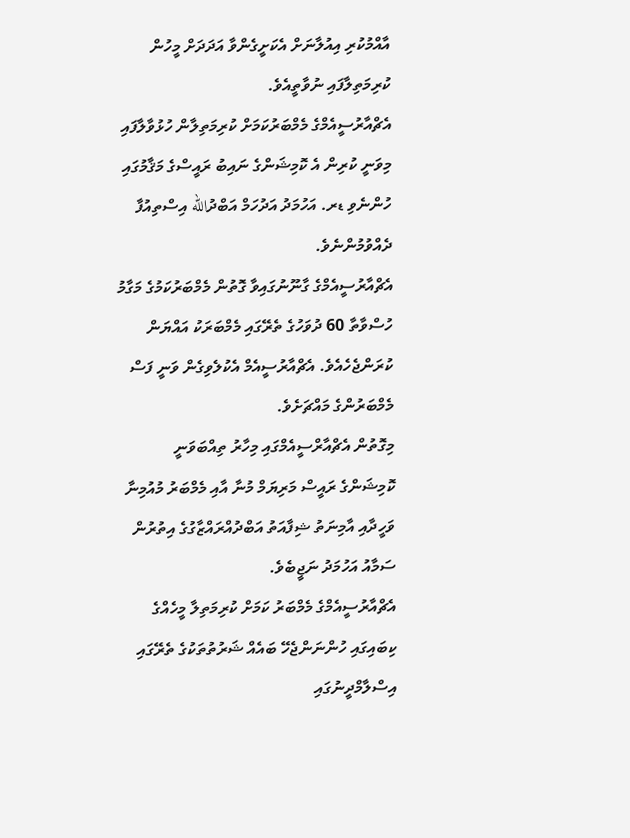އާއްމުކުރި އިއުލާނަށް އެކަށީގެންވާ އަދަދަށް މީހުން ކުރިމަތިލާފައި ނުވާތީއެވެ.
އެޗްއާރުސީއެމްގެ މެމްބަރުކަމަށް ކުރިމަތިލާން ހުޅުވާލާފައި މިވަނީ ކުރިން އެ ކޮމިޝަންގެ ނައިބު ރައީސްގެ މަޤާމުގައި ހުންނެވި ޑރ. އަހުމަދު އަދުހަމް އަބްދުالله އިސްތިއުފާ ދެއްވުމުންނެވެ.
އެޗްއާރުސީއެމްގެ ގާނޫނުގައިވާ ގޮތުން މެމްބަރުކަމުގެ މަގާމު ހުސްވާތާ 60 ދުވަހުގެ ތެރޭގައި މެމްބަރަކު އައްޔަން ކުރަންޖެހެއެވެ. އެޗްއާރުސީއެމް އެކުލެވިގެން ވަނީ ފަސް މެމްބަރުންގެ މައްޗަށެވެ.
މިގޮތުން އެޗްއާރްސީއެމްގައި މިހާރު ތިއްބަވަނީ ކޮމިޝަންގެ ރައީސް މަރިޔަމް މުނާ އާއި މެމްބަރު މުއުމިނާ ވަހީދާއި އާމިނަތު ޝިފާއަތު އަބްދުއްރައްޒާގުގެ އިތުރުން ސަމާއު އަހުމަދު ނަޖީބެވެ.
އެޗްއާރުސީއެމްގެ މެމްބަރު ކަމަށް ކުރިމަތިލާ މީހެއްގެ ކިބައިގައި ހުންނަންޖެހޭ ބައެއް ޝަރުތުތަކުގެ ތެރޭގައި އިސްލާމްދީނުގައި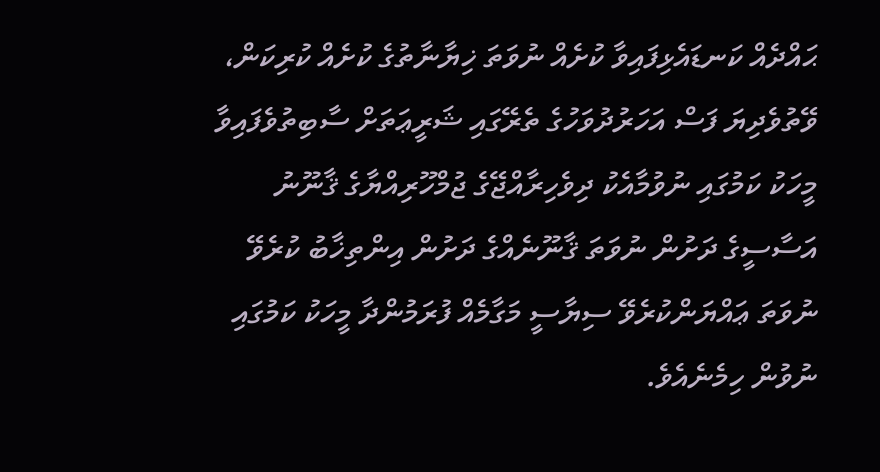ޙައްދެއް ކަނޑައެޅިފައިވާ ކުށެއް ނުވަތަ ޚިޔާނާތުގެ ކުށެއް ކުރިކަން، ވޭތުވެދިޔަ ފަސް އަހަރުދުވަހުގެ ތެރޭގައި ޝަރީޢަތަށް ސާބިތުވެފައިވާ މީހަކު ކަމުގައި ނުވުމާއެކު ދިވެހިރާއްޖޭގެ ޖުމްހޫރިއްޔާގެ ޤާނޫނު އަސާސީގެ ދަށުން ނުވަތަ ޤާނޫނެއްގެ ދަށުން އިންތިޚާބު ކުރެވޭ ނުވަތަ ޢައްޔަންކުރެވޭ ސިޔާސީ މަގާމެއް ފުރަމުންދާ މީހަކު ކަމުގައި ނުވުން ހިމެނެއެވެ.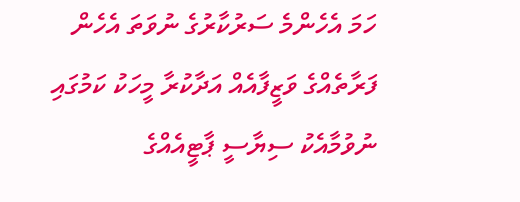ހަމަ އެހެންމެ ސަރުކާރުގެ ނުވަތަ އެހެން ފަރާތެއްގެ ވަޒީފާއެއް އަދާކުރާ މީހަކު ކަމުގައި ނުވުމާއެކު ސިޔާސީ ޕާޓީއެއްގެ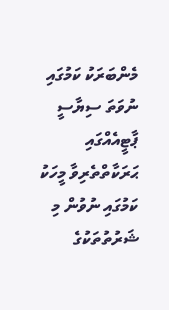މެންބަރަކު ކަމުގައި ނުވަތަ ސިޔާސީ ޕާޓީއެއްގައި ޙަރަކާތްތެރިވާ މީހަކު ކަމުގައި ނުވުން މި ޝަރުތުތަކުގެ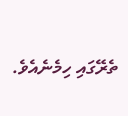ތެރޭގައި ހިމެނެއެވެ.